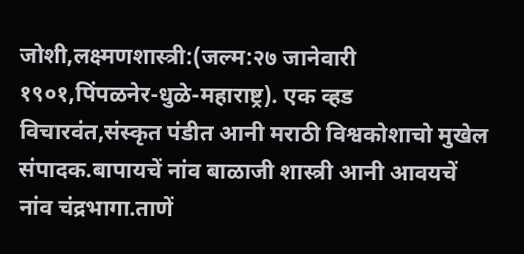जोशी,लक्ष्मणशास्त्री:(जल्म:२७ जानेवारी १९०१,पिंपळनेर-धुळे-महाराष्ट्र). एक व्हड विचारवंत,संस्कृत पंडीत आनी मराठी विश्वकोशाचो मुखेल संपादक.बापायचें नांव बाळाजी शास्त्री आनी आवयचें नांव चंद्रभागा.ताणें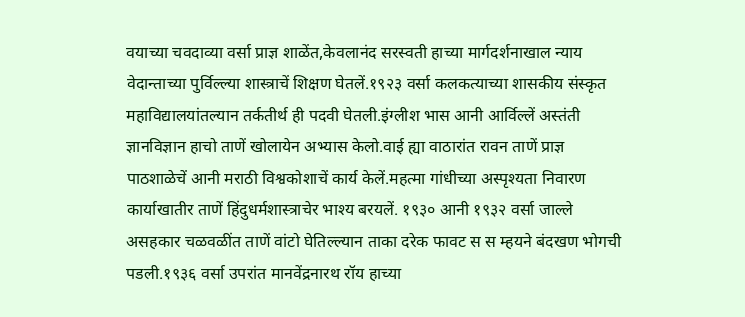वयाच्या चवदाव्या वर्सा प्राज्ञ शाळेंत,केवलानंद सरस्वती हाच्या मार्गदर्शनाखाल न्याय वेदान्ताच्या पुर्विल्ल्या शास्त्राचें शिक्षण घेतलें.१९२३ वर्सा कलकत्याच्या शासकीय संस्कृत महाविद्यालयांतल्यान तर्कतीर्थ ही पदवी घेतली.इंग्लीश भास आनी आर्विल्लें अस्तंती ज्ञानविज्ञान हाचो ताणें खोलायेन अभ्यास केलो.वाई ह्या वाठारांत रावन ताणें प्राज्ञ पाठशाळेचें आनी मराठी विश्वकोशाचें कार्य केलें.महत्मा गांधीच्या अस्पृश्यता निवारण कार्याखातीर ताणें हिंदुधर्मशास्त्राचेर भाश्य बरयलें. १९३० आनी १९३२ वर्सा जाल्ले असहकार चळवळींत ताणें वांटो घेतिल्ल्यान ताका दरेक फावट स स म्हयने बंदखण भोगची पडली.१९३६ वर्सा उपरांत मानवेंद्रनारथ रॉय हाच्या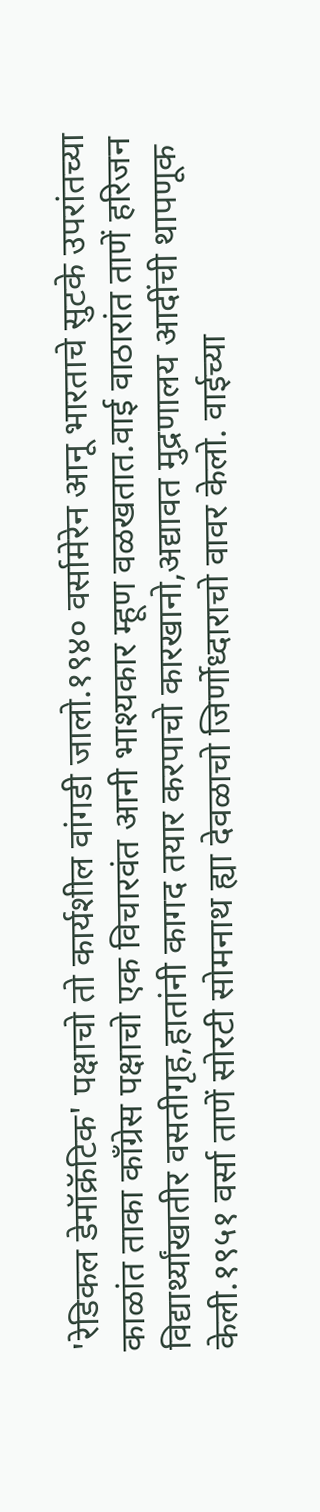'रेडिकल डेमॉक्रॅटिक' पक्षाचो तो कार्यशील वांगडी जालो.१९४० वर्सामेरेन आनू भारताचे सुटके उपरांतच्या काळांत ताका कॉंग्रेस पक्षाचो एक विचारवंत आनी भाश्यकार म्हूण वळखतात.वाई वाठारांत ताणें हरिजन विद्यार्थ्यांखातीर वसतीगृह,हातांनी कागद तयार करपाचो कारखानो,अद्यावत मुद्रणालय आदींची थापणूक केली.१९५१ वर्सा ताणें सोरटी सोमनाथ ह्या देवळाचो जिर्णोध्दाराचो वावर केलो. वाईच्या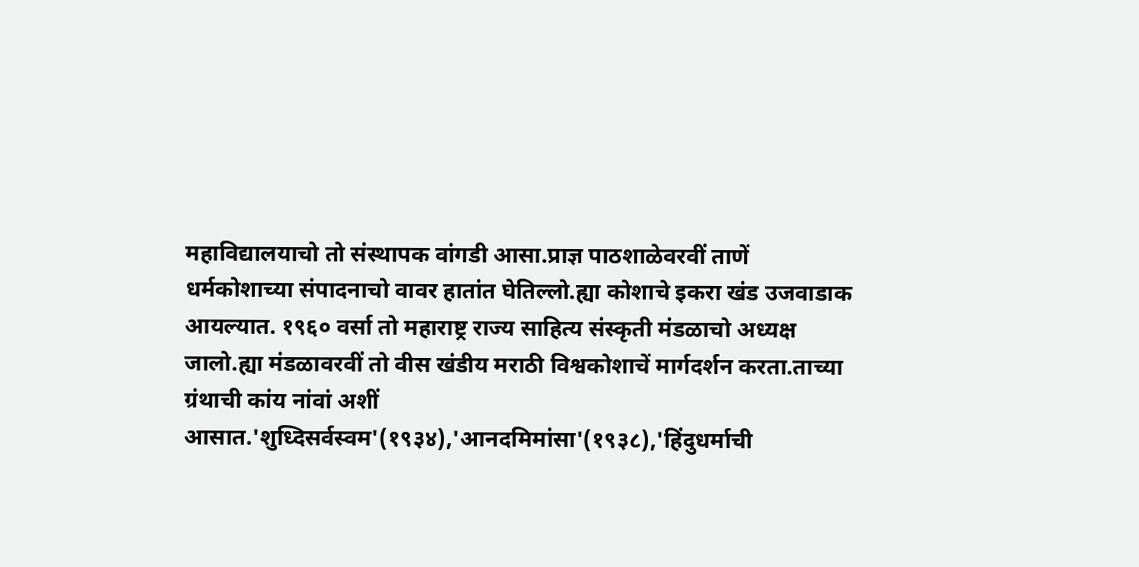महाविद्यालयाचो तो संस्थापक वांगडी आसा.प्राज्ञ पाठशाळेवरवीं ताणें धर्मकोशाच्या संपादनाचो वावर हातांत घेतिल्लो.ह्या कोशाचे इकरा खंड उजवाडाक आयल्यात. १९६० वर्सा तो महाराष्ट्र राज्य साहित्य संस्कृती मंडळाचो अध्यक्ष जालो.ह्या मंडळावरवीं तो वीस खंडीय मराठी विश्वकोशाचें मार्गदर्शन करता.ताच्या ग्रंथाची कांय नांवां अशीं आसात.'शुध्दिसर्वस्वम'(१९३४),'आनदमिमांसा'(१९३८),'हिंदुधर्माची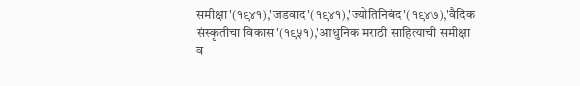समीक्षा'(१९४१),'जडवाद'(१९४१),'ज्योतिनिबंद'(१९४७),'वैदिक संस्कृतीचा विकास'(१९५१),'आधुनिक मराठी साहित्याची समीक्षा व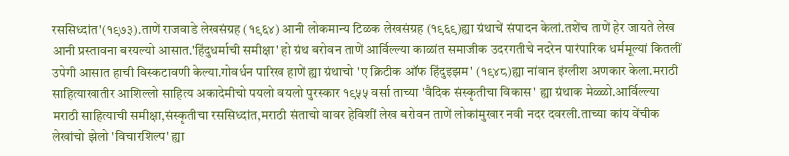रससिध्दांत'(१९७३).ताणें राजवाडे लेखसंग्रह (१९६४) आनी लोकमान्य टिळक लेखसंग्रह (१९६९)ह्या ग्रंथाचें संपादन केलां.तशेंच ताणें हेर जायते लेख आनी प्रस्तावना बरयल्यो आसात.'हिंदुधर्माची समीक्षा' हो ग्रंथ बरोवन ताणें आर्विल्ल्या काळांत समाजीक उदरगतीचे नदरेन पारंपारिक धर्ममूल्यां कितलीं उपेगी आसात हाची विस्कटावणी केल्या.गोवर्धन पारिख हाणें ह्या ग्रंथाचो 'ए क्रिटीक ऑफ हिंदुइझम' (१९४८)ह्या नांवान इंग्लीश अणकार केला.मराठी साहित्याखातीर आशिल्लो साहित्य अकादेमीचो पयलो वयलो पुरस्कार १९५५ वर्सा ताच्या 'वैदिक संस्कृतीचा विकास' ह्या ग्रंथाक मेळ्ळो.आर्विल्ल्या मराठी साहित्याची समीक्षा,संस्कृतीचा रससिध्दांत,मराठी संताचो वावर हेविशीं लेख बरोवन ताणें लोकांमुखार नवी नदर दवरली.ताच्या कांय वेंचीक लेखांचो झेलो 'विचारशिल्प' ह्या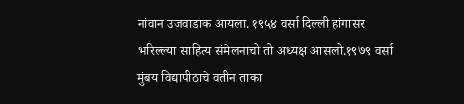नांवान उजवाडाक आयला. १९५४ वर्सा दिल्ली हांगासर भरिल्ल्या साहित्य संमेलनाचो तो अध्यक्ष आसलो.१९७९ वर्सा मुंबय विद्यापीठाचे वतीन ताका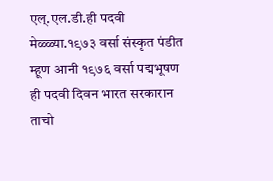एल्.एल.डी.ही पदवी मेळ्ळ्या.१९७३ वर्सा संस्कृत पंडीत म्हूण आनी १९७६ वर्सा पद्मभूषण ही पदवी दिवन भारत सरकारान ताचो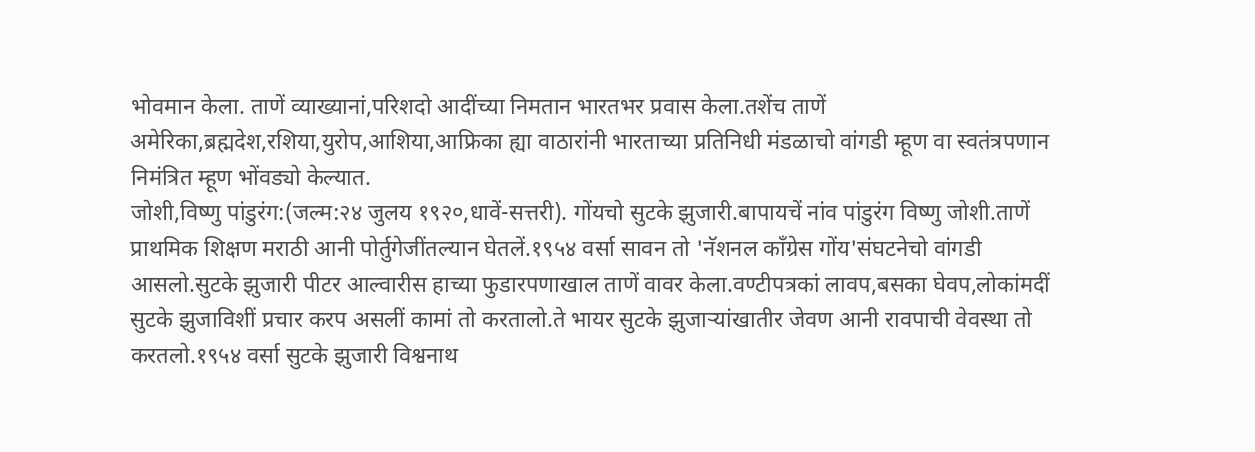भोवमान केला. ताणें व्याख्यानां,परिशदो आदींच्या निमतान भारतभर प्रवास केला.तशेंच ताणें अमेरिका,ब्रह्मदेश,रशिया,युरोप,आशिया,आफ्रिका ह्या वाठारांनी भारताच्या प्रतिनिधी मंडळाचो वांगडी म्हूण वा स्वतंत्रपणान निमंत्रित म्हूण भोंवड्यो केल्यात.
जोशी,विष्णु पांडुरंग:(जल्म:२४ जुलय १९२०,धावें-सत्तरी). गोंयचो सुटके झुजारी.बापायचें नांव पांडुरंग विष्णु जोशी.ताणें प्राथमिक शिक्षण मराठी आनी पोर्तुगेजींतल्यान घेतलें.१९५४ वर्सा सावन तो 'नॅशनल कॉंग्रेस गोंय'संघटनेचो वांगडी आसलो.सुटके झुजारी पीटर आल्वारीस हाच्या फुडारपणाखाल ताणें वावर केला.वण्टीपत्रकां लावप,बसका घेवप,लोकांमदीं सुटके झुजाविशीं प्रचार करप असलीं कामां तो करतालो.ते भायर सुटके झुजाऱ्यांखातीर जेवण आनी रावपाची वेवस्था तो करतलो.१९५४ वर्सा सुटके झुजारी विश्वनाथ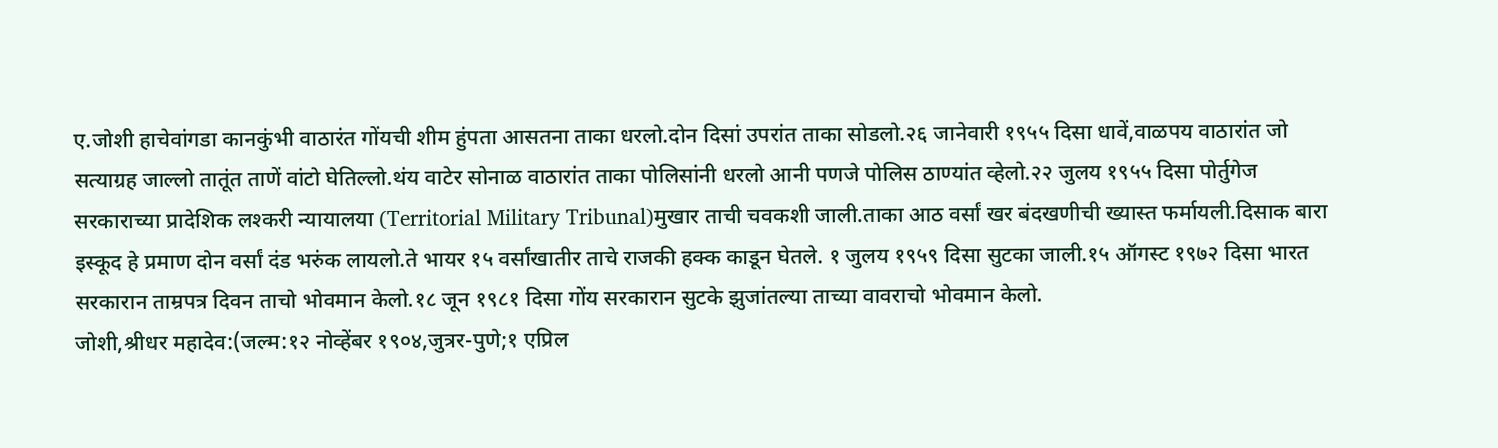ए.जोशी हाचेवांगडा कानकुंभी वाठारंत गोंयची शीम हुंपता आसतना ताका धरलो.दोन दिसां उपरांत ताका सोडलो.२६ जानेवारी १९५५ दिसा धावें,वाळपय वाठारांत जो सत्याग्रह जाल्लो तातूंत ताणें वांटो घेतिल्लो.थंय वाटेर सोनाळ वाठारांत ताका पोलिसांनी धरलो आनी पणजे पोलिस ठाण्यांत व्हेलो.२२ जुलय १९५५ दिसा पोर्तुगेज सरकाराच्या प्रादेशिक लश्करी न्यायालया (Territorial Military Tribunal)मुखार ताची चवकशी जाली.ताका आठ वर्सां खर बंदखणीची ख्यास्त फर्मायली.दिसाक बारा इस्कूद हे प्रमाण दोन वर्सां दंड भरुंक लायलो.ते भायर १५ वर्सांखातीर ताचे राजकी हक्क काडून घेतले. १ जुलय १९५९ दिसा सुटका जाली.१५ ऑगस्ट १९७२ दिसा भारत सरकारान ताम्रपत्र दिवन ताचो भोवमान केलो.१८ जून १९८१ दिसा गोंय सरकारान सुटके झुजांतल्या ताच्या वावराचो भोवमान केलो.
जोशी,श्रीधर महादेव:(जल्म:१२ नोव्हेंबर १९०४,जुत्रर-पुणे;१ एप्रिल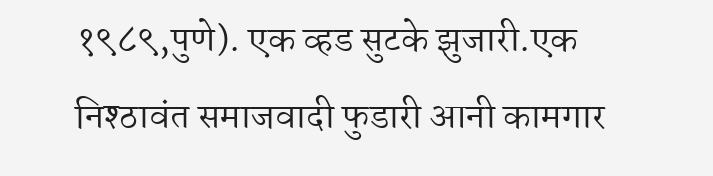१९८९,पुणे). एक व्हड सुटके झुजारी.एक निश्ठावंत समाजवादी फुडारी आनी कामगार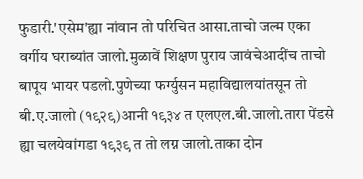फुडारी.'एसेम'ह्या नांवान तो परिचित आसा.ताचो जल्म एका वर्गीय घराब्यांत जालो.मुळावें शिक्षण पुराय जावंचेआदींच ताचो बापूय भायर पडलो.पुणेच्या फर्ग्युसन महाविद्यालयांतसून तो बी.ए.जालो (१९२९)आनी १९३४ त एलएल.बी.जालो.तारा पेंडसे ह्या चलयेवांगडा १९३९ त तो लग्न जालो.ताका दोन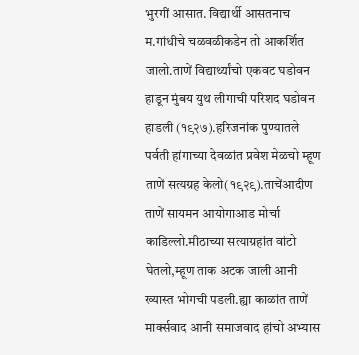भुरगीं आसात. विद्यार्थी आसतनाच म.गांधीचे चळवळीकडेन तो आकर्शित जालो.ताणें विद्यार्थ्यांचो एकवट घडोवन हाडून मुंबय युथ लीगाची परिशद घडोवन हाडली (१९२७).हरिजनांक पुण्यातले पर्वती हांगाच्या देवळांत प्रवेश मेळचो म्हूण ताणें सत्यग्रह केलो(१९२९).ताचेंआदीण ताणें सायमन आयोगाआड मोर्चा काडिल्लो.मीठाच्या सत्याग्रहांत वांटो घेतलो,म्हूण ताक अटक जाली आनी ख्यास्त भोगची पडली.ह्या काळांत ताणें मार्क्सवाद आनी समाजवाद हांचो अभ्यास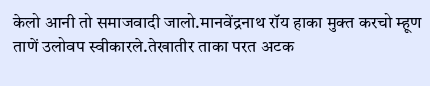केलो आनी तो समाजवादी जालो.मानवेंद्रनाथ रॉय हाका मुक्त करचो म्हूण ताणें उलोवप स्वीकारले.तेखातीर ताका परत अटक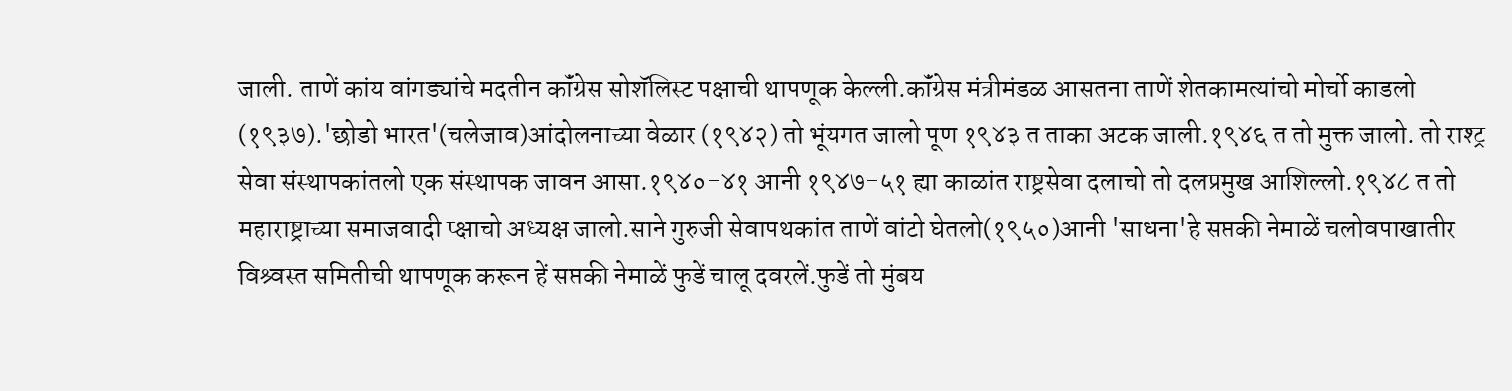जाली. ताणें कांय वांगड्यांचे मदतीन कॉंग्रेस सोशॅलिस्ट पक्षाची थापणूक केल्ली.कॉंग्रेस मंत्रीमंडळ आसतना ताणें शेतकामत्यांचो मोर्चो काडलो (१९३७).'छोडो भारत'(चलेजाव)आंदोलनाच्या वेळार (१९४२) तो भूंयगत जालो पूण १९४३ त ताका अटक जाली.१९४६ त तो मुक्त जालो. तो राश्ट्र सेवा संस्थापकांतलो एक संस्थापक जावन आसा.१९४०-४१ आनी १९४७-५१ ह्या काळांत राष्ट्रसेवा दलाचो तो दलप्रमुख आशिल्लो.१९४८ त तो महाराष्ट्राच्या समाजवादी प्क्षाचो अध्यक्ष जालो.साने गुरुजी सेवापथकांत ताणें वांटो घेतलो(१९५०)आनी 'साधना'हे सप्तकी नेमाळें चलोवपाखातीर विश्र्वस्त समितीची थापणूक करून हें सप्तकी नेमाळें फुडें चालू दवरलें.फुडें तो मुंबय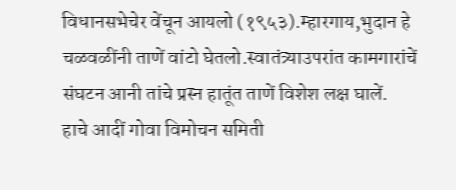विधानसभेचेर वेंचून आयलो (१९५३).म्हारगाय,भुदान हे चळवळींनी ताणें वांटो घेतलो.स्वातंत्र्याउपरांत कामगारांचें संघटन आनी तांचे प्रस्न हातूंत ताणें विशेश लक्ष घालें. हाचे आदीं गोवा विमोचन समिती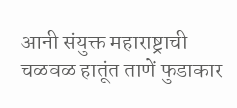आनी संयुक्त महाराष्ट्राची चळवळ हातूंत ताणें फुडाकार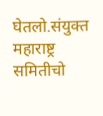घेतलो.संयुक्त महाराष्ट्र समितीचो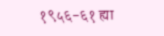१९५६-६१ ह्या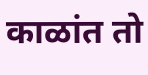काळांत तो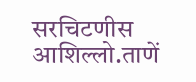सरचिटणीस आशिल्लो.ताणें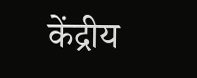केंद्रीय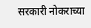सरकारी नोकराच्या